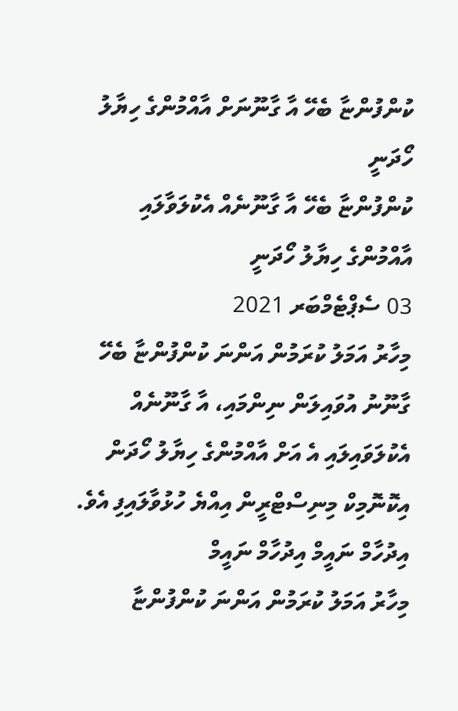ކުންފުންޏާ ބެހޭ އާ ގާނޫނަށް އާއްމުންގެ ހިޔާލު ހޯދަނީ
ކުންފުންޏާ ބެހޭ އާ ގާނޫނެއް އެކުލަވާލައި އާއްމުންގެ ހިޔާލު ހޯދަނީ
03 ސެޕްޓެމްބަރ 2021
މިހާރު އަމަލު ކުރަމުން އަންނަ ކުންފުންޏާ ބެހޭ ގާނޫނު އުވައިލަން ނިންމައި، އާ ގާނޫނެއް އެކުލަވައިލައި އެ އަށް އާއްމުންގެ ހިޔާލު ހޯދަން އިކޮނޮމިކް މިނިސްޓްރީން އިއްޔެ ހުޅުވާލައިފި އެވެ.
އިދުހާމް ނައީމް އިދުހާމް ނައީމް
މިހާރު އަމަލު ކުރަމުން އަންނަ ކުންފުންޏާ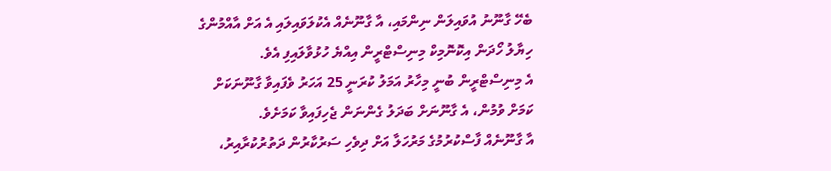ބެހޭ ގާނޫނު އުވައިލަން ނިންމައި، އާ ގާނޫނެއް އެކުލަވައިލައި އެ އަށް އާއްމުންގެ ހިޔާލު ހޯދަން އިކޮނޮމިކް މިނިސްޓްރީން އިއްޔެ ހުޅުވާލައިފި އެވެ.
އެ މިނިސްޓްރީން ބުނީ މިހާރު އަމަލު ކުރަނީ 25 އަހަރު ވެފައިވާ ގާނޫނަކަށް ކަމަށް ވުމުން، އެ ގާނޫނަށް ބަދަލު ގެންނަން ޖެހިފައިވާ ކަމަށެވެ.
އާ ގާނޫނެއް ފާސްކުރުމުގެ މަރުހަލާ އަށް ދިވެހި ސަރުކާރުން ދަތުރުކުރާއިރު،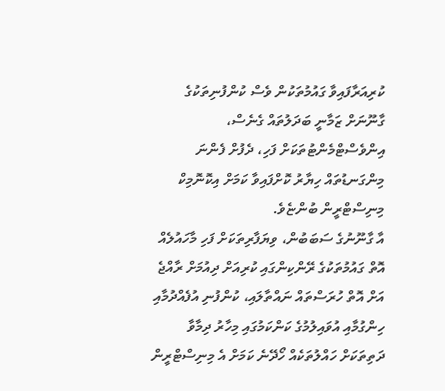ކުރިއަރާފައިވާ ގައުމުތަކުން ވެސް ކުންފުނިތަކުގެ ގާނޫނަށް ޒަމާނީ ބަދަލުތައް ގެނެސް، އިންވެސްޓްމެންޓުތަކަށް ފަހި، ދެފުށް ފެންނަ މިންގަނޑުތައް ހިޔާރު ކޮށްފައިވާ ކަމަށް އިކޮނޮމިކް މިނިސްޓްރީން ބުންޏެވެ.
އާ ގާނޫނުގެ ސަބަބުން، ވިޔަފާރިތަކަށް ފަހި މާހައުލެއް އޮތް ގައުމުތަކުގެ ރޭންކިންގައި ކުރިއަށް ދިއުމަށް ރާއްޖެ އަށް އޮތް ހުރަސްތައް ނައްތާލައި، ކުންފުނި އުފެއްދުމާއި ހިންގުމާއި އުވައިލުމުގެ ކަންކަމުގައި މިހާރު ދިމާވާ ދަތިތަކަށް ހައްލުތަކެއް ހޯދޭނެ ކަމަށް އެ މިނިސްޓްރީން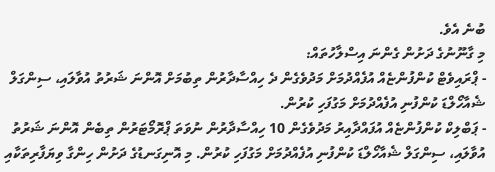ބުނެ އެވެ.
މި ގާނޫނުގެ ދަށުން ގެންނަ އިސްލާހުތައް:
- ޕްރައިވެޓް ކުންފުންޏެއް އުފެއްދުމަށް މަދުވެގެން ދެ ހިއްސާދާރުން ތިބުމަށް އޮންނަ ޝަރުތު އުވާލައި، ސިންގަލް ޝެއާހޯލްޑަ ކުންފުނި އުފެއްދުމަށް މަގުފަހި ކުރުން.
- ޕަބްލިކް ކުންފުންޏެއް އުފައްދާއިރު މަދުވެގެން 10 ހިއްސާދާރުން ނުވަތަ ޕްރޮމޯޓަރުން ތިބެން އޮންނަ ޝަރުތު އުވާލައި، ސިންގަލް ޝެއާހޯލްޑަ ކުންފުނި އުފެއްދުމަށް މަގުފަހި ކުރުން. މި އޮނިގަނޑުގެ ދަށުން ހިންގާ ވިޔަފާރިތަކާއި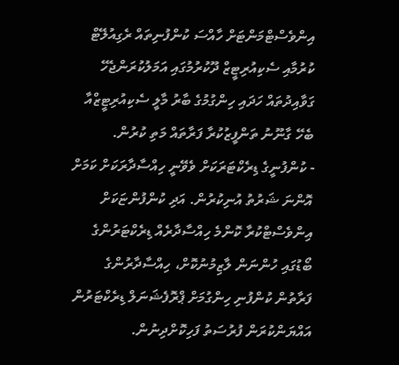އިންވެސްޓްމަންޓަށް ހާއްސަ ކުންފުނިތައް ރެގިއުލޭޓް ކުރުމާއި ސެކިއުރިޓީޒް ދޫކުރުމުގައި އަމަލުކުރަންޖެހޭ ގަވާއިދުތައް ހަދައި ހިންގުމުގެ ބާރު މާލީ ސެކިއުރިޓީޒްއާ ބެހޭ ގާނޫނު ތަންފީޒުކުރާ ފަރާތައް މަތި ކުރުން.
- ކުންފުނީގެ ޑިރެކްޓަރަކަށް ވެވޭނީ ހިއްސާދާރަކަށް ކަމަށް އޮންނަ ޝަރުތު އުނިކުރުން. އަދި ކުންފުންޏަކަށް އިންވެސްޓްކުރާ ކޮންމެ ހިއްސާދާރެއް ޑިރެކްޓަރުންގެ ބޯޑުގައި ހުންނަން ލާޒިމުނުކޮށް، ހިއްސާދާރުންގެ ފަރާތުން ކުންފުނި ހިންގުމަށް ޕްރޮފެޝަނަލް ޑިރެކްޓަރުން އައްޔަންކުރަން ފުރުސަތު ފަހިކޮށްދިނުން.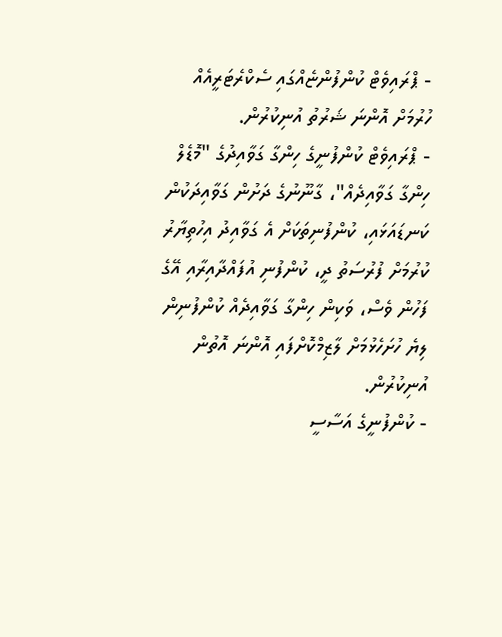- ޕްރައިވެޓް ކުންފުންޏެއްގައި ސެކްރެޓަރީއެއް ހުރުމަށް އޮންނަ ޝަރުތު އުނިކުރުން.
- ޕްރައިވެޓް ކުންފުނީގެ ހިންގާ ގަވާއިދުގެ "މޮޑެލް ހިންގާ ގަވާއިދެއް"، ގާނޫނުގެ ދަށުން ގަވާއިދަކުން ކަނޑައަޅައި، ކުންފުނިތަކަށް އެ ގަވާއިދު އިހުތިޔާރު ކުރުމަށް ފުރުސަތު ދީ، ކުންފުނި އުފައްދާއިރާއި އޭގެ ފަހުން ވެސް، ވަކިން ހިންގާ ގަވާއިދެއް ކުންފުނިން ލިޔެ ހުށަހެޅުމަށް ލާޒިމްކޮށްފައި އޮންނަ އޮތުން އުނިކުރުން.
- ކުންފުނީގެ އަސާސީ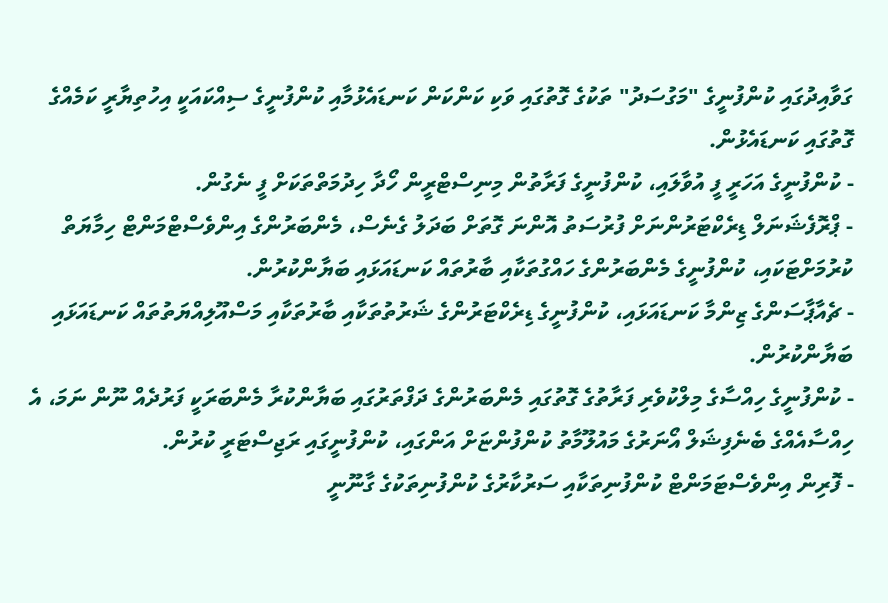ގަވާއިދުގައި ކުންފުނީގެ "މަގުސަދު" ތަކުގެ ގޮތުގައި ވަކި ކަންކަން ކަނޑައެޅުމާއި ކުންފުނީގެ ސިއްކައަކީ އިހުތިޔާރީ ކަމެއްގެ ގޮތުގައި ކަނޑައެޅުން.
- ކުންފުނީގެ އަހަރީ ފީ އުވާލައި، ކުންފުނީގެ ފަރާތުން މިނިސްޓްރީން ހޯދާ ހިދުމަތްތަކަށް ފީ ނެގުން.
- ޕްރޮފެޝަނަލް ޑިރެކްޓަރުންނަށް ފުރުސަތު އޮންނަ ގޮތަށް ބަދަލު ގެނެސް، މެންބަރުންގެ އިންވެސްޓްމަންޓް ހިމާޔަތް ކުރުމަށްޓަކައި، ކުންފުނީގެ މެންބަރުންގެ ހައްގުތަކާއި ބާރުތައް ކަނޑައަޅައި ބަޔާންކުރުން.
- ޗެއާޕާސަންގެ ޒިންމާ ކަނޑައަޅައި، ކުންފުނީގެ ޑިރެކްޓަރުންގެ ޝަރުތުތަކާއި ބާރުތަކާއި މަސްއޫލިއްޔަތުތައް ކަނޑައަޅައި ބަޔާންކުރުން.
- ކުންފުނީގެ ހިއްސާގެ މިލްކުވެރި ފަރާތުގެ ގޮތުގައި މެންބަރުންގެ ދަފްތަރުގައި ބަޔާންކުރާ މެންބަރަކީ ފަރުދެއް ނޫން ނަމަ، އެ ހިއްސާއެއްގެ ބެނެފިޝަލް އޯނަރުގެ މައުލޫމާތު ކުންފުންޏަށް އަންގައި، ކުންފުނީގައި ރަޖިސްޓަރީ ކުރުން.
- ފޮރިން އިންވެސްޓަމަންޓް ކުންފުނިތަކާއި ސަރުކާރުގެ ކުންފުނިތަކުގެ ގާނޫނީ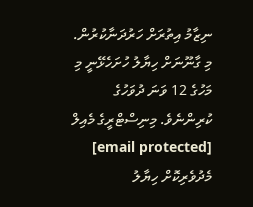ނިޒާމު އިތުރަށް ހަރުދަނާކުރުން.
މި ގާނޫނަށް ހިޔާލު ހުށަހެޅޭނީ މި މަހުގެ 12 ވަނަ ދުވަހުގެ ކުރިންނެވެ. މިނިސްޓްރީގެ މެއިލް [email protected] މެދުވެރިކޮށް ހިޔާލު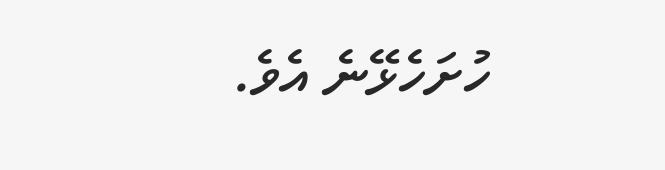ހުށަހެޅޭނެ އެވެ.